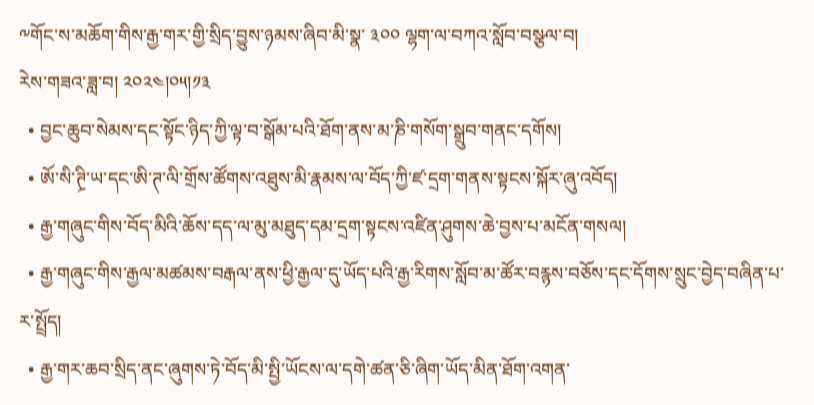༸གོང་ས་མཆོག་གིས་རྒྱ་གར་གྱི་སྲིད་བྱུས་ཉམས་ཞིབ་མི་སྣ་ ༣༠༠ ལྷག་ལ་བཀའ་སློབ་བསྩལ་བ།
རེས་གཟའ་ཟླ་བ། ༢༠༢༤།༠༥།༡༣
  • བྱང་ཆུབ་སེམས་དང་སྟོང་ཉིད་ཀྱི་ལྟ་བ་སྒོམ་པའི་ཐོག་ནས་མ་ཎི་གསོག་སྒྲུབ་གནང་དགོས།
  • ཨོ་སི་ཊྲི་ཡ་དང་ཨི་ཊ་ལི་གྲོས་ཚོགས་འཐུས་མི་རྣམས་ལ་བོད་ཀྱི་ཛ་དྲག་གནས་སྟངས་སྐོར་ཞུ་འབོད།
  • རྒྱ་གཞུང་གིས་བོད་མིའི་ཆོས་དད་ལ་མུ་མཐུད་དམ་དྲག་སྟངས་འཛིན་ཤུགས་ཆེ་བྱས་པ་མངོན་གསལ།
  • རྒྱ་གཞུང་གིས་རྒྱལ་མཚམས་བརྒལ་ནས་ཕྱི་རྒྱལ་དུ་ཡོད་པའི་རྒྱ་རིགས་སློབ་མ་ཚོར་བརྙས་བཅོས་དང་དོགས་སྲུང་བྱེད་བཞིན་པ་ར་སྤྲོད།
  • རྒྱ་གར་ཆབ་སྲིད་ནང་ཞུགས་ཏེ་བོད་མི་སྤྱི་ཡོངས་ལ་དགེ་ཚན་ཅི་ཞིག་ཡོད་མིན་ཐོག་འགན་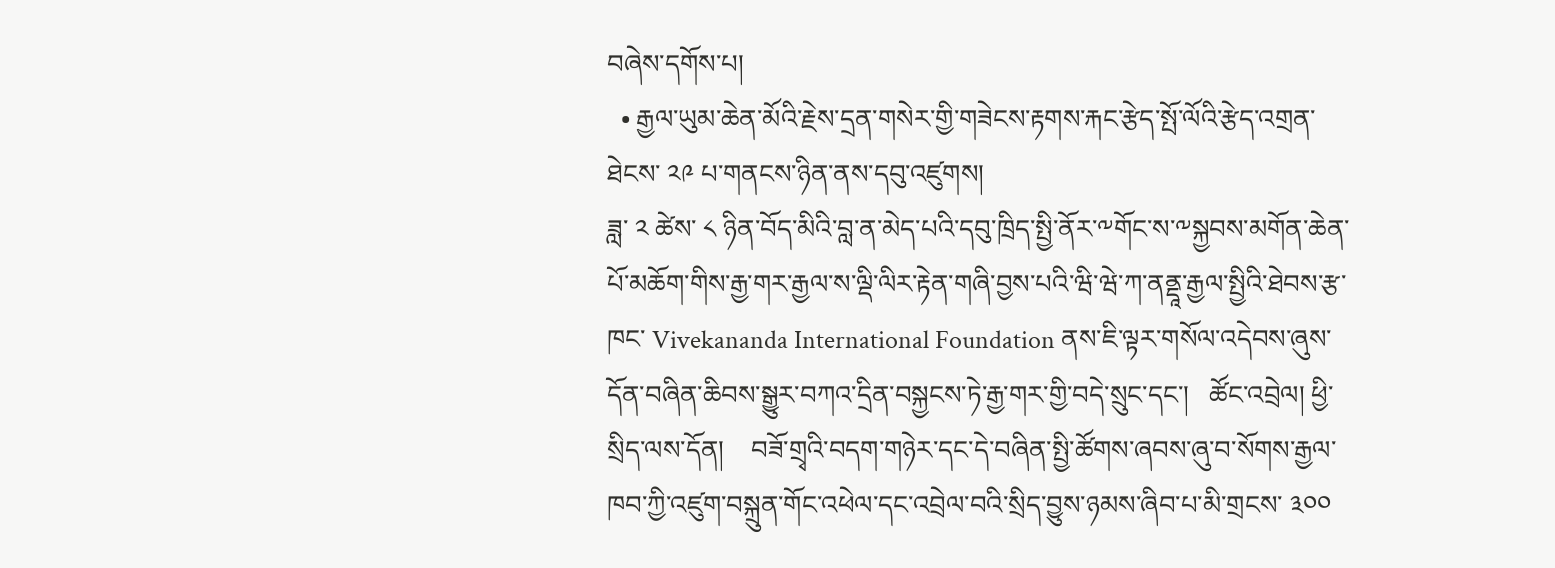བཞེས་དགོས་པ།
  • རྒྱལ་ཡུམ་ཆེན་མོའི་རྗེས་དྲན་གསེར་གྱི་གཟེངས་རྟགས་རྐང་རྩེད་སྤོ་ལོའི་རྩེད་འགྲན་ཐེངས་ ༢༩ པ་གནངས་ཉིན་ནས་དབུ་འཛུགས།
ཟླ་ ༢ ཚེས་ ༨ ཉིན་བོད་མིའི་བླ་ན་མེད་པའི་དབུ་ཁྲིད་སྤྱི་ནོར་༸གོང་ས་༸སྐྱབས་མགོན་ཆེན་པོ་མཆོག་གིས་རྒྱ་གར་རྒྱལ་ས་ལྡི་ལིར་རྟེན་གཞི་བྱས་པའི་ཝི་ཝེ་ཀ་ནནྡཱ་རྒྱལ་སྤྱིའི་ཐེབས་རྩ་ཁང་ Vivekananda International Foundation ནས་ཇི་ལྟར་གསོལ་འདེབས་ཞུས་དོན་བཞིན་ཆིབས་སྒྱུར་བཀའ་དྲིན་བསྐྱངས་ཏེ་རྒྱ་གར་གྱི་བདེ་སྲུང་དང་།   ཚོང་འབྲེལ། ཕྱི་སྲིད་ལས་དོན།    བཟོ་གྲྭའི་བདག་གཉེར་དང་དེ་བཞིན་སྤྱི་ཚོགས་ཞབས་ཞུ་བ་སོགས་རྒྱལ་ཁབ་ཀྱི་འཛུག་བསྐྲུན་གོང་འཕེལ་དང་འབྲེལ་བའི་སྲིད་བྱུས་ཉམས་ཞིབ་པ་མི་གྲངས་ ༣༠༠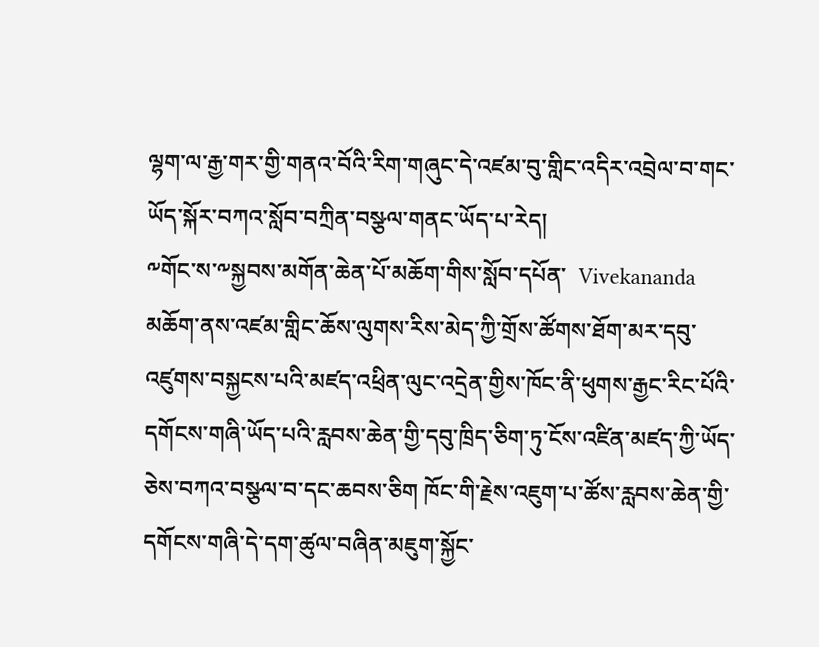ལྷག་ལ་རྒྱ་གར་གྱི་གནའ་བོའི་རིག་གཞུང་དེ་འཛམ་བུ་གླིང་འདིར་འབྲེལ་བ་གང་ཡོད་སྐོར་བཀའ་སློབ་བཀྲིན་བསྩལ་གནང་ཡོད་པ་རེད།
༸གོང་ས་༸སྐྱབས་མགོན་ཆེན་པོ་མཆོག་གིས་སློབ་དཔོན་  Vivekananda  མཆོག་ནས་འཛམ་གླིང་ཆོས་ལུགས་རིས་མེད་ཀྱི་གྲོས་ཚོགས་ཐོག་མར་དབུ་འཛུགས་བསྐྱངས་པའི་མཛད་འཕྲིན་ལུང་འདྲེན་གྱིས་ཁོང་ནི་ཕུགས་རྒྱང་རིང་པོའི་དགོངས་གཞི་ཡོད་པའི་རླབས་ཆེན་གྱི་དབུ་ཁྲིད་ཅིག་ཏུ་ངོས་འཛིན་མཛད་ཀྱི་ཡོད་ཅེས་བཀའ་བསྩལ་བ་དང་ཆབས་ཅིག ཁོང་གི་རྗེས་འཇུག་པ་ཚོས་རླབས་ཆེན་གྱི་དགོངས་གཞི་དེ་དག་ཚུལ་བཞིན་མཇུག་སྐྱོང་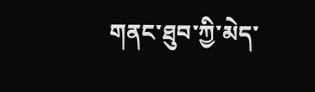གནང་ཐུབ་ཀྱི་མེད་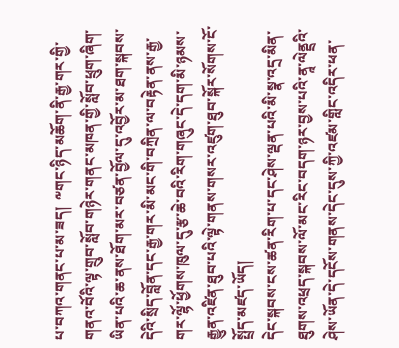པ་བཀའ་གནང་པ་མ་ཟད།  ༸གང་ཉིད་མཆོག་ནི་རྒྱ་གར་གྱི་གནའ་བོའི་ལྟ་གྲུབ་སློབ་གཉེར་གནང་མཁན་གྱི་སློབ་ཕྲུག་ཞིག་ཡིན་པའི་ཆ་ནས་ཐོག་མར་བཙན་བྱོལ་དུ་འབྱོར་མ་ཐག་སྐབས་དེའི་སྲིད་བློན་དང་རྒྱ་གར་མི་མང་གི་བཀྲིན་ལ་བརྟེན་ནས་རྒྱ་གར་ལྷོ་ཕྱོགས་ཁུལ་དུ་རྩ་ཆེ་བའི་རིག་གཞུང་དེ་དག་མི་ཉམས་རྒྱུན་འཛིན་ཐུབ་པའི་ལྟེ་གནས་གསར་འཛུག་ཐུབ་སྐོར་སོགས་ངོ་སྤྲོད་མཛད་ཡོད།
དེང་སྐབས་ངས་ཚན་རིག་པ་དང་ཤེས་ལྡན་པའི་མི་སྣ་འདྲ་མིན་ཐུགས་འཕྲད་སྐབས་ལོ་མང་རིང་བདག་ཉར་བྱས་པའི་ནཱ་ལེནྡྲའི་ཤེས་ཡོན་དེ་དངོས་གནས་དེང་དུས་ཀྱི་འཛམ་གླིང་འདིར་ཕན་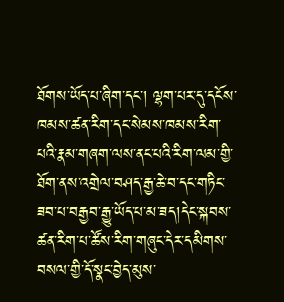ཐོགས་ཡོད་པ་ཞིག་དང་། ལྷག་པར་དུ་དངོས་ཁམས་ཚན་རིག་དང་སེམས་ཁམས་རིག་པའི་རྣམ་གཞག་ལས་ནང་པའི་རིག་ལམ་གྱི་ཐོག་ནས་འགྲེལ་བཤད་རྒྱ་ཆེ་བ་དང་གཏིང་ཟབ་པ་བརྒྱབ་རྒྱུ་ཡོད་པ་མ་ཟད།དེང་སྐབས་ཚན་རིག་པ་ཚོས་རིག་གཞུང་དེར་དམིགས་བསལ་གྱི་དོ་སྣང་བྱེད་མུས་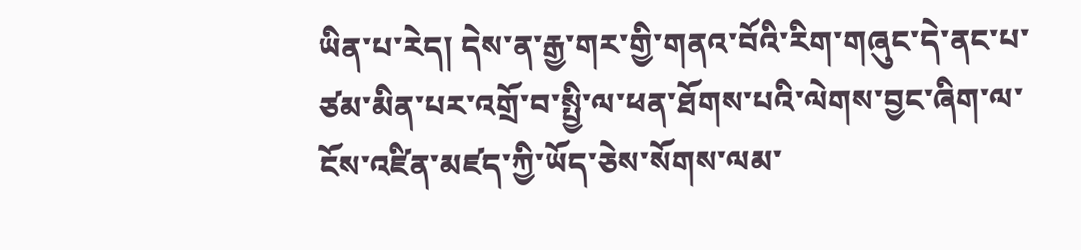ཡིན་པ་རེད། དེས་ན་རྒྱ་གར་གྱི་གནའ་བོའི་རིག་གཞུང་དེ་ནང་པ་ཙམ་མིན་པར་འགྲོ་བ་སྤྱི་ལ་ཕན་ཐོགས་པའི་ལེགས་བྱང་ཞིག་ལ་ངོས་འཛིན་མཛད་ཀྱི་ཡོད་ཅེས་སོགས་ལམ་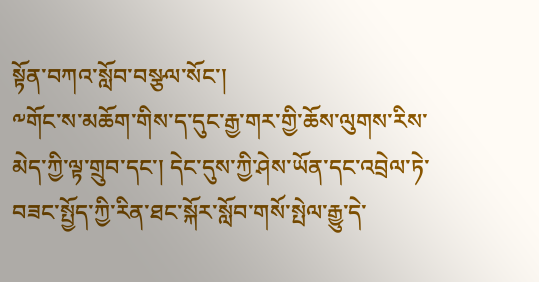སྟོན་བཀའ་སློབ་བསྩལ་སོང་།
༸གོང་ས་མཆོག་གིས་ད་དུང་རྒྱ་གར་གྱི་ཆོས་ལུགས་རིས་མེད་ཀྱི་ལྟ་གྲུབ་དང་། དེང་དུས་ཀྱི་ཤེས་ཡོན་དང་འབྲེལ་ཏེ་བཟང་སྤྱོད་ཀྱི་རིན་ཐང་སྐོར་སློབ་གསོ་སྤེལ་རྒྱུ་དེ་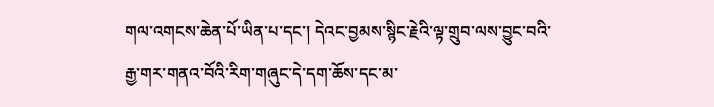གལ་འགངས་ཆེན་པོ་ཡིན་པ་དང་། དེའང་བྱམས་སྙིང་རྗེའི་ལྟ་གྲུབ་ལས་བྱུང་བའི་རྒྱ་གར་གནའ་བོའི་རིག་གཞུང་དེ་དག་ཆོས་དང་མ་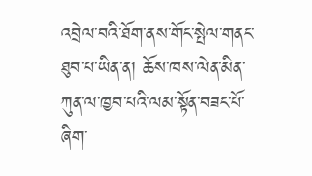འབྲེལ་བའི་ཐོག་ནས་གོང་སྤེལ་གནང་ཐུབ་པ་ཡིན་ན། ཆོས་ཁས་ལེན་མིན་ཀུན་ལ་ཁྱབ་པའི་ལམ་སྟོན་བཟང་པོ་ཞིག་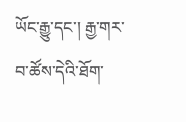ཡོང་རྒྱུ་དང་། རྒྱ་གར་བ་ཚོས་དེའི་ཐོག་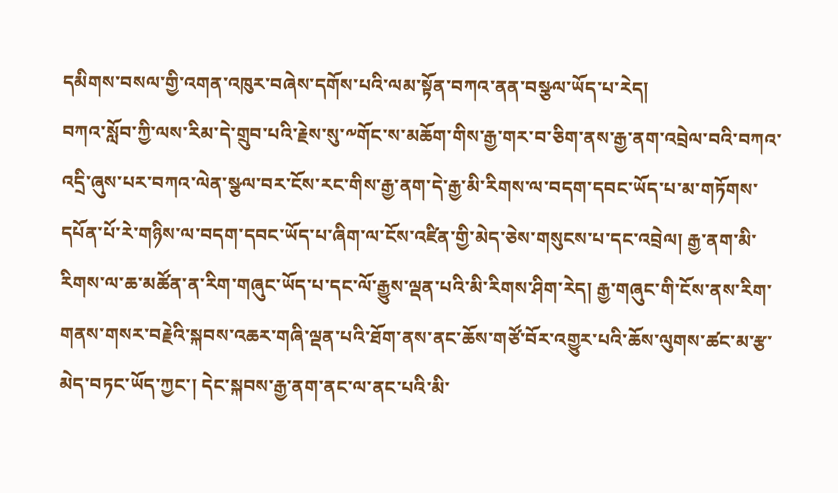དམིགས་བསལ་གྱི་འགན་འཁུར་བཞེས་དགོས་པའི་ལམ་སྟོན་བཀའ་ནན་བསྩལ་ཡོད་པ་རེད།
བཀའ་སློབ་ཀྱི་ལས་རིམ་དེ་གྲུབ་པའི་རྗེས་སུ་༸གོང་ས་མཆོག་གིས་རྒྱ་གར་བ་ཅིག་ནས་རྒྱ་ནག་འབྲེལ་བའི་བཀའ་འདྲི་ཞུས་པར་བཀའ་ལེན་སྩལ་བར་ངོས་རང་གིས་རྒྱ་ནག་དེ་རྒྱ་མི་རིགས་ལ་བདག་དབང་ཡོད་པ་མ་གཏོགས་དཔོན་པོ་རེ་གཉིས་ལ་བདག་དབང་ཡོད་པ་ཞིག་ལ་ངོས་འཛིན་གྱི་མེད་ཅེས་གསུངས་པ་དང་འབྲེལ། རྒྱ་ནག་མི་རིགས་ལ་ཆ་མཚོན་ན་རིག་གཞུང་ཡོད་པ་དང་ལོ་རྒྱུས་ལྡན་པའི་མི་རིགས་ཤིག་རེད། རྒྱ་གཞུང་གི་ངོས་ནས་རིག་གནས་གསར་བརྗེའི་སྐབས་འཆར་གཞི་ལྡན་པའི་ཐོག་ནས་ནང་ཆོས་གཙོ་བོར་འགྱུར་པའི་ཆོས་ལུགས་ཚང་མ་རྩ་མེད་བཏང་ཡོད་ཀྱང་། དེང་སྐབས་རྒྱ་ནག་ནང་ལ་ནང་པའི་མི་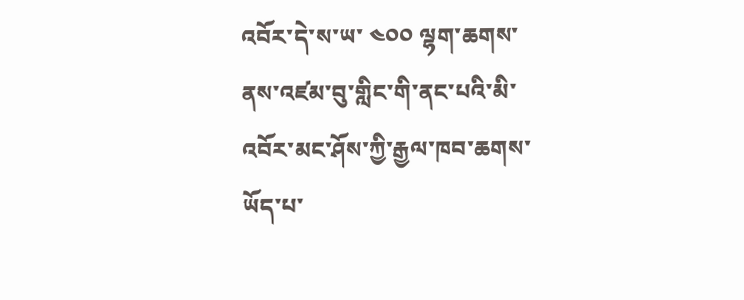འབོར་དེ་ས་ཡ་ ༤༠༠ ལྷག་ཆགས་ནས་འཛམ་བུ་གླིང་གི་ནང་པའི་མི་འབོར་མང་ཤོས་ཀྱི་རྒྱལ་ཁབ་ཆགས་ཡོད་པ་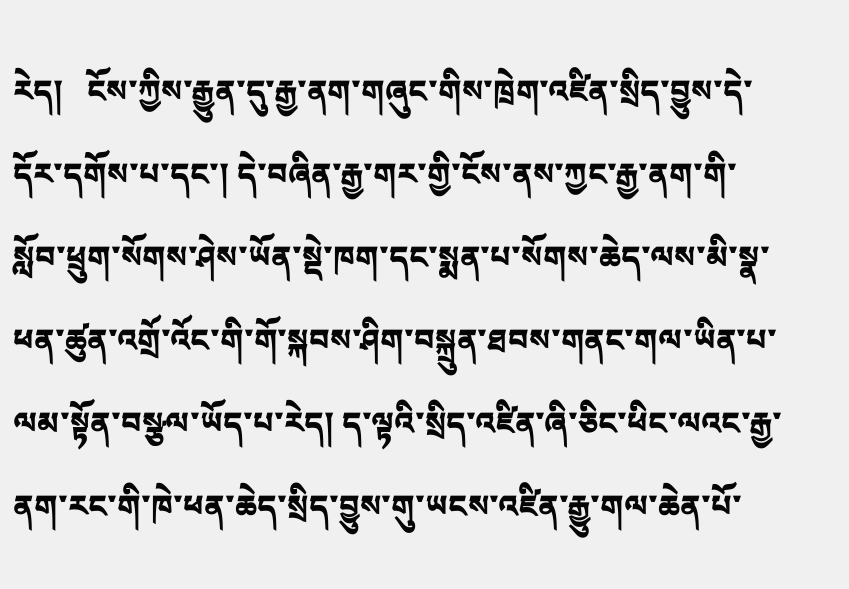རེད།   ངོས་ཀྱིས་རྒྱུན་དུ་རྒྱ་ནག་གཞུང་གིས་ཁྲེག་འཛིན་སྲིད་བྱུས་དེ་དོར་དགོས་པ་དང་། དེ་བཞིན་རྒྱ་གར་གྱི་ངོས་ནས་ཀྱང་རྒྱ་ནག་གི་སློབ་ཕྲུག་སོགས་ཤེས་ཡོན་སྡེ་ཁག་དང་སྨན་པ་སོགས་ཆེད་ལས་མི་སྣ་ཕན་ཚུན་འགྲོ་འོང་གི་གོ་སྐབས་ཤིག་བསྐྲུན་ཐབས་གནང་གལ་ཡིན་པ་ལམ་སྟོན་བསྩལ་ཡོད་པ་རེད། ད་ལྟའི་སྲིད་འཛིན་ཞི་ཅིང་ཕིང་ལའང་རྒྱ་ནག་རང་གི་ཁེ་ཕན་ཆེད་སྲིད་བྱུས་གུ་ཡངས་འཛིན་རྒྱུ་གལ་ཆེན་པོ་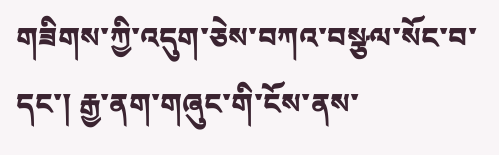གཟིགས་ཀྱི་འདུག་ཅེས་བཀའ་བསྩལ་སོང་བ་དང་། རྒྱ་ནག་གཞུང་གི་ངོས་ནས་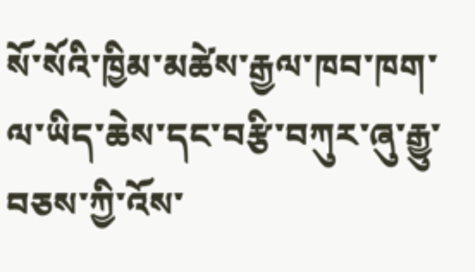སོ་སོའི་ཁྱིམ་མཚེས་རྒྱལ་ཁབ་ཁག་ལ་ཡིད་ཆེས་དང་བརྩི་བཀུར་ཞུ་རྒྱུ་བཅས་ཀྱི་འོས་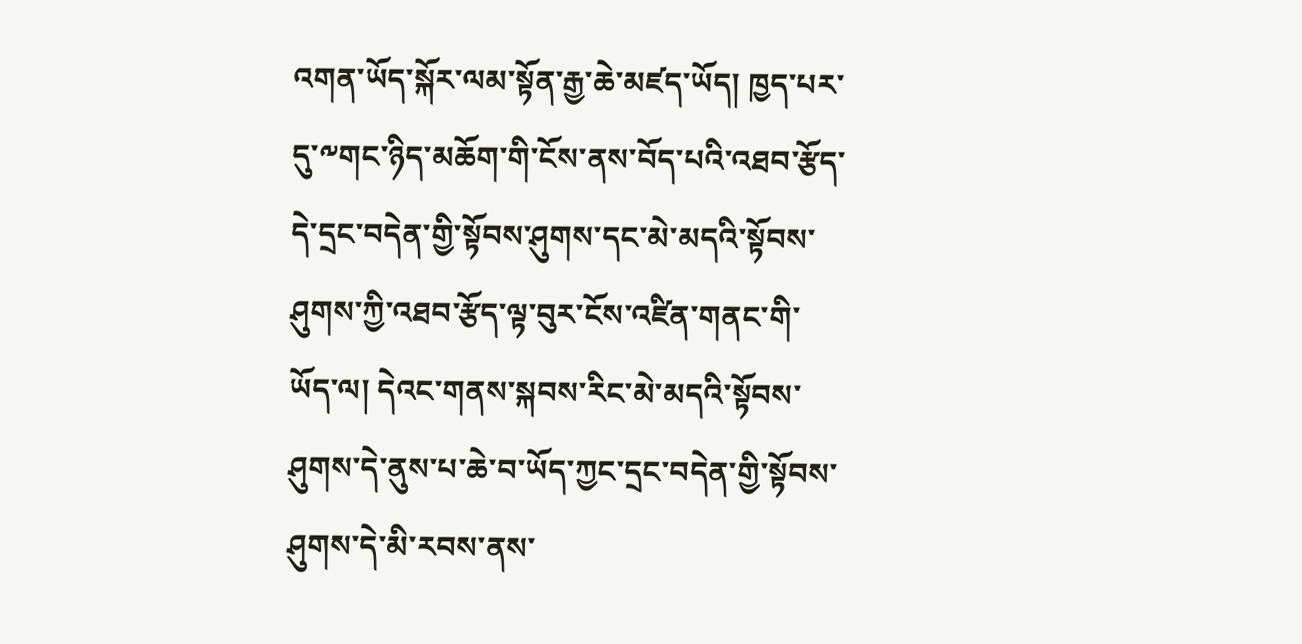འགན་ཡོད་སྐོར་ལམ་སྟོན་རྒྱ་ཆེ་མཛད་ཡོད། ཁྱད་པར་དུ་༸གང་ཉིད་མཆོག་གི་ངོས་ནས་བོད་པའི་འཐབ་རྩོད་དེ་དྲང་བདེན་གྱི་སྟོབས་ཤུགས་དང་མེ་མདའི་སྟོབས་ཤུགས་ཀྱི་འཐབ་རྩོད་ལྟ་བུར་ངོས་འཛིན་གནང་གི་ཡོད་ལ། དེའང་གནས་སྐབས་རིང་མེ་མདའི་སྟོབས་ཤུགས་དེ་ནུས་པ་ཆེ་བ་ཡོད་ཀྱང་དྲང་བདེན་གྱི་སྟོབས་ཤུགས་དེ་མི་རབས་ནས་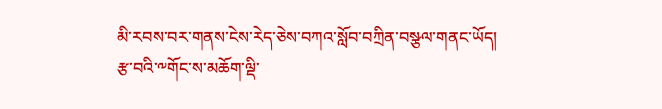མི་རབས་བར་གནས་ངེས་རེད་ཅེས་བཀའ་སློབ་བཀྲིན་བསྩལ་གནང་ཡོད།
རྩ་བའི་༸གོང་ས་མཆོག་ལྡི་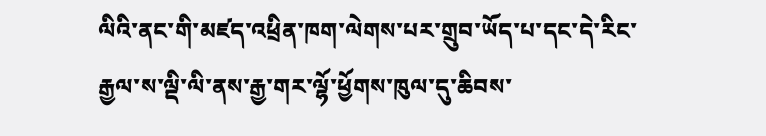ལིའི་ནང་གི་མཛད་འཕྲིན་ཁག་ལེགས་པར་གྲུབ་ཡོད་པ་དང་དེ་རིང་རྒྱལ་ས་ལྡི་ལི་ནས་རྒྱ་གར་ལྷོ་ཕྱོགས་ཁུལ་དུ་ཆིབས་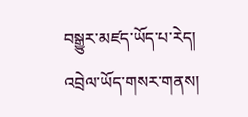བསྒྱུར་མཛད་ཡོད་པ་རེད།
འབྲེལ་ཡོད་གསར་གནས།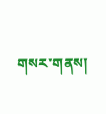གསར་གནས།